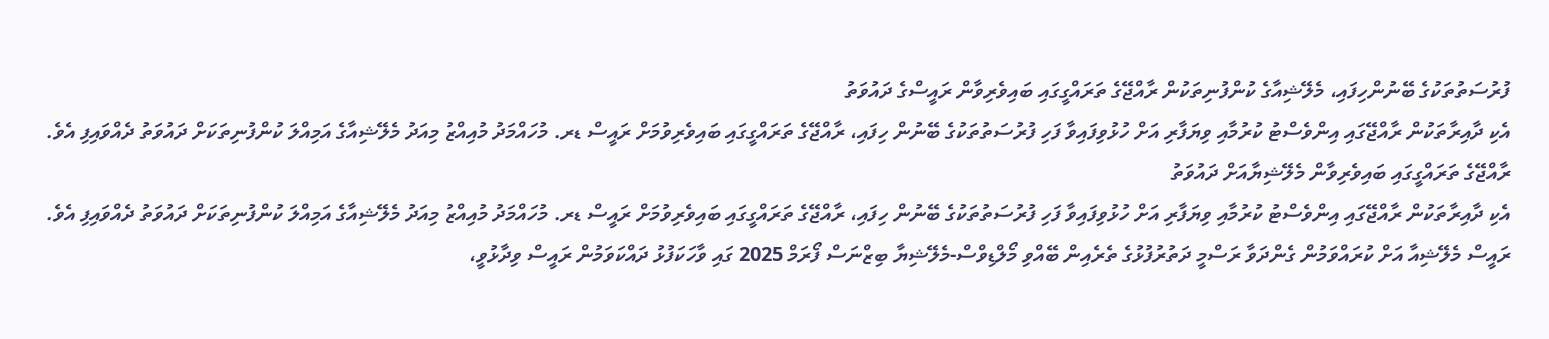ފުރުސަތުތަކުގެ ބޭނުންހިފައި، މެލޭޝިއާގެ ކުންފުނިތަކުން ރާއްޖޭގެ ތަރައްގީގައި ބައިވެރިވާން ރައީސްގެ ދައުވަތު
އެކި ދާއިރާތަކުން ރާއްޖޭގައި އިންވެސްޓު ކުރުމާއި ވިޔަފާރި އަށް ހުޅުވިފައިވާ ފަހި ފުރުސަތުތަކުގެ ބޭނުން ހިފައި، ރާއްޖޭގެ ތަރައްގީގައި ބައިވެރިވުމަށް ރައީސް ޑރ. މުހައްމަދު މުއިއްޒު މިއަދު މެލޭޝިއާގެ އަމިއްލަ ކުންފުނިތަކަށް ދައުވަތު ދެއްވައިފި އެވެ.
ރާއްޖޭގެ ތަރައްގީގައި ބައިވެރިވާން މެލޭޝިޔާއަށް ދައުވަތު
އެކި ދާއިރާތަކުން ރާއްޖޭގައި އިންވެސްޓު ކުރުމާއި ވިޔަފާރި އަށް ހުޅުވިފައިވާ ފަހި ފުރުސަތުތަކުގެ ބޭނުން ހިފައި، ރާއްޖޭގެ ތަރައްގީގައި ބައިވެރިވުމަށް ރައީސް ޑރ. މުހައްމަދު މުއިއްޒު މިއަދު މެލޭޝިއާގެ އަމިއްލަ ކުންފުނިތަކަށް ދައުވަތު ދެއްވައިފި އެވެ.
ރައީސް މެލޭޝިއާ އަށް ކުރައްވަމުން ގެންދަވާ ރަސްމީ ދަތުރުފުޅުގެ ތެރެއިން ބޭއްވި މޯލްޑިވްސް-މެލޭޝިޔާ ބިޒްނަސް ފޯރަމް 2025 ގައި ވާހަކަފުޅު ދައްކަވަމުން ރައީސް ވިދާޅުވީ،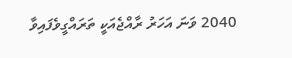2040 ވަނަ އަހަރު ރާއްޖެއަކީ ތަރައްގީވެފައިވާ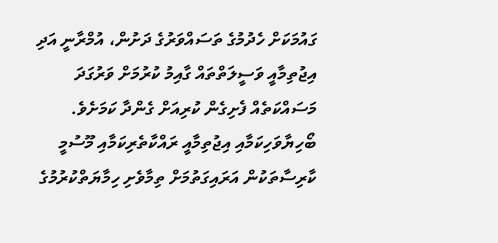ގައުމަކަށް ހެދުމުގެ ތަސައްވަރުގެ ދަށުން، އުމްރާނީ އަދި އިޖުތިމާއީ ވަސީލަތްތައް ގާއިމު ކުރުމަށް ވަރުގަދަ މަސައްކަތެއް ފެށިގެން ކުރިއަށް ގެންދާ ކަމަށެވެ.
ބޯހިޔާވަހިކަމާއި އިޖުތިމާއީ ރައްކާތެރިކަމާއި މޫސުމީ ކާރިސާތަކުން އަރައިގަތުމަށް ތިމާވެށި ހިމާޔަތްކުރުމުގެ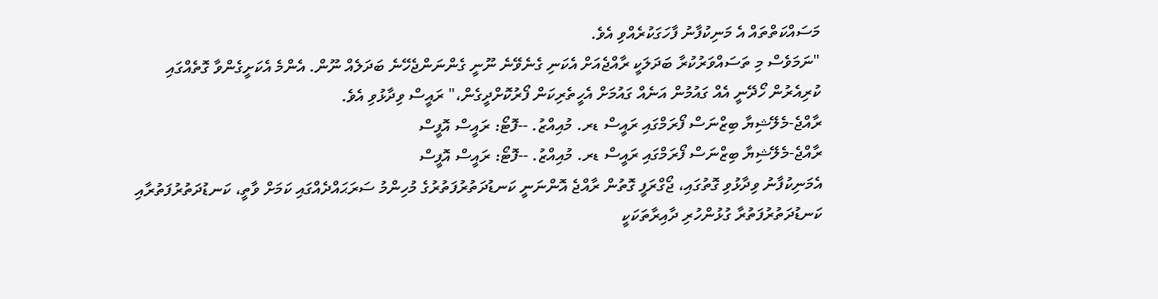މަސައްކަތްތައް އެ މަނިކުފާނު ފާހަގަކުރެއްވި އެވެ.
"ނަމަވެސް މި ތަސައްވަރުކުރާ ބަދަލަކީ ރާއްޖެއަށް އެކަނި ގެނެވޭނެ ނޫނީ ގެންނަންޖެހޭނެ ބަދަލެއް ނޫން. އެންމެ އެކަށީގެންވާ ގޮތެއްގައި ކުރިއެރުން ހޯދޭނީ އެއް ގައުމުން އަނެއް ގައުމަށް އެހީތެރިކަން ފޯރުކޮށްދީގެން،" ރައީސް ވިދާޅުވި އެވެ.
ރާއްޖެ-މެލޭޝިޔާ ބިޒްނަސް ފޯރަމްގައި ރައީސް ޑރ. މުއިއްޒު. --ފޮޓޯ: ރައީސް އޮފީސް
ރާއްޖެ-މެލޭޝިޔާ ބިޒްނަސް ފޯރަމްގައި ރައީސް ޑރ. މުއިއްޒު. --ފޮޓޯ: ރައީސް އޮފީސް
އެމަނިކުފާނު ވިދާޅުވި ގޮތުގައި، ޖޯގްރަފީ ގޮތުން ރާއްޖެ އޮންނަނީ ކަނޑުދަތުރުފަތުރުގެ މުހިންމު ސަރަޙައްދެއްގައި ކަމަށް ވާތީ، ކަނޑުދަތުރުފަތުރާއި ކަނޑުދަތުރުފަތުރާ ގުޅުންހުރި ދާއިރާތަކަކީ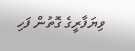ވިޔަފާރީގެ ގޮތުން ފަހި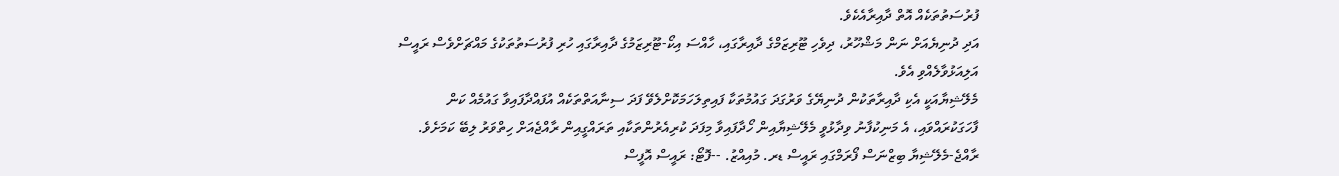ފުރުސަތުތަކެއް އޮތް ދާއިރާއެކެވެ.
އަދި ދުނިޔެއަށް ނަން މަޝްހޫރު، ދިވެހި ޓޫރިޒަމްގެ ދާއިރާގައި، ހާއްސަ އިކޯ-ޓޫރިޒަމުގެ ދާއިރާގައި ހުރި ފުރުސަތުތަކުގެ މައްޗަށްވެސް ރައީސް އަލިއަޅުވާލެއްވި އެވެ.
މެލޭޝިޔާއަކީ އެކި ދާއިރާތަކުން ދުނިޔޭގެ ވަރުގަދަ ގައުމުތަކާ ފައިތިލަހަމަކޮށްލެވޭ ފަދަ ސިނާއަތްތަކެއް އުފައްދާފައިވާ ގައުމެއް ކަން ފާހަގަކުރައްވައި، އެ މަނިކުފާނު ވިދާޅުވީ މެލޭޝިޔާއިން ހޯދާފައިވާ މިފަދަ ކުރިއެރުންތަކާއި ތަރައްގީއިން ރާއްޖެއަށް ހިތްވަރު ލިބޭ ކަމަށެވެ.
ރާއްޖެ-މެލޭޝިޔާ ބިޒްނަސް ފޯރަމްގައި ރައީސް ޑރ. މުއިއްޒު. --ފޮޓޯ: ރައީސް އޮފީސް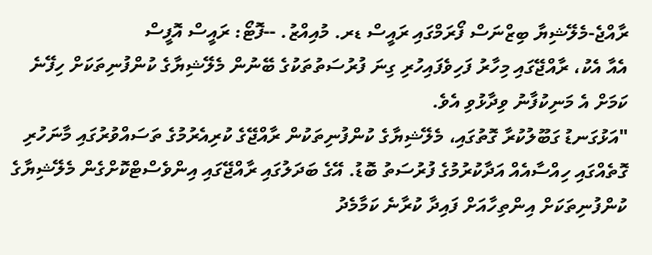ރާއްޖެ-މެލޭޝިޔާ ބިޒްނަސް ފޯރަމްގައި ރައީސް ޑރ. މުއިއްޒު. --ފޮޓޯ: ރައީސް އޮފީސް
އެއާ އެކު، ރާއްޖޭގައި މިހާރު ފަހިވެފައިހުރި ގިނަ ފުރުސަތުތަކުގެ ބޭނުން މެލޭޝިޔާގެ ކުންފުނިތަކަށް ހިފޭނެ ކަމަށް އެ މަނިކުފާނު ވިދާޅުވި އެވެ.
"އަޅުގަނޑު ގަބޫލުކުރާ ގޮތުގައި، މެލޭޝިޔާގެ ކުންފުނިތަކުން ރާއްޖޭގެ ކުރިއެރުމުގެ ތަސައްވުރުގައި މާނަހުރި ގޮތެއްގައި ހިއްސާއެއް އަދާކުރުމުގެ ފުރުސަތު ބޮޑު. އޭގެ ބަދަލުގައި ރާއްޖޭގައި އިންވެސްޓްކޮށްގެން މެލޭޝިޔާގެ ކުންފުނިތަކަށް އިންތިހާއަށް ފައިދާ ކުރާނެ ކަމާމެދު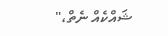ޝައްކެއް ނެތް،"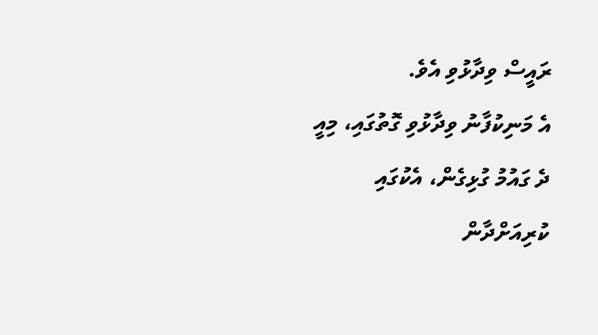ރައީސް ވިދާޅުވި އެވެ.
އެ މަނިކުފާނު ވިދާޅުވި ގޮތުގައި، މިއީ ދެ ގައުމު ގުޅިގެން، އެކުގައި ކުރިއަށްދާން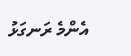އެންމެ ރަނގަޅު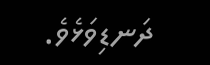ދަނޑިވަޅެވެ.